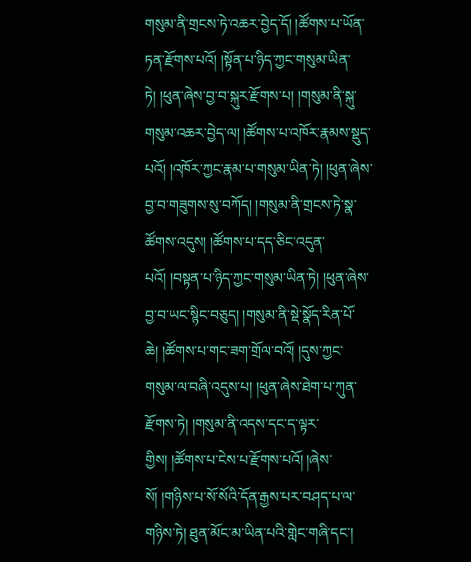གསུམ་ནི་གྲངས་ཏེ་འཆར་བྱེད་དོ། །ཚོགས་པ་ཡོན་ཏན་རྫོགས་པའོ། །སྟོན་པ་ཉིད་ཀྱང་གསུམ་ཡིན་ཏེ། །ཕུན་ཞེས་བྱ་བ་སྐུར་རྫོགས་པ། །གསུམ་ནི་སྐུ་གསུམ་འཆར་བྱེད་ལ། །ཚོགས་པ་འཁོར་རྣམས་སྡུད་པའོ། །འཁོར་ཀྱང་རྣམ་པ་གསུམ་ཡིན་ཏེ། །ཕུན་ཞེས་བྱ་བ་གཟུགས་སུ་བཀོད། །གསུམ་ནི་གྲངས་ཏེ་སྣ་ཚོགས་འདུས། །ཚོགས་པ་དད་ཅིང་འདུན་པའོ། །བསྟན་པ་ཉིད་ཀྱང་གསུམ་ཡིན་ཏེ། །ཕུན་ཞེས་བྱ་བ་ཡང་སྙིང་བཅུད། །གསུམ་ནི་སྡེ་སྣོད་རིན་པོ་ཆེ། །ཚོགས་པ་གང་ཟག་གྲོལ་བའོ། །དུས་ཀྱང་གསུམ་ལ་བཞི་འདུས་པ། །ཕུན་ཞེས་ཐེག་པ་ཀུན་རྫོགས་ཏེ། །གསུམ་ནི་འདས་དང་ད་ལྟར་གྱིས། །ཚོགས་པ་ངེས་པ་རྫོགས་པའོ། །ཞེས་སོ། །གཉིས་པ་སོ་སོའི་དོན་རྒྱས་པར་བཤད་པ་ལ་གཉིས་ཏེ། ཐུན་མོང་མ་ཡིན་པའི་གླེང་གཞི་དང་།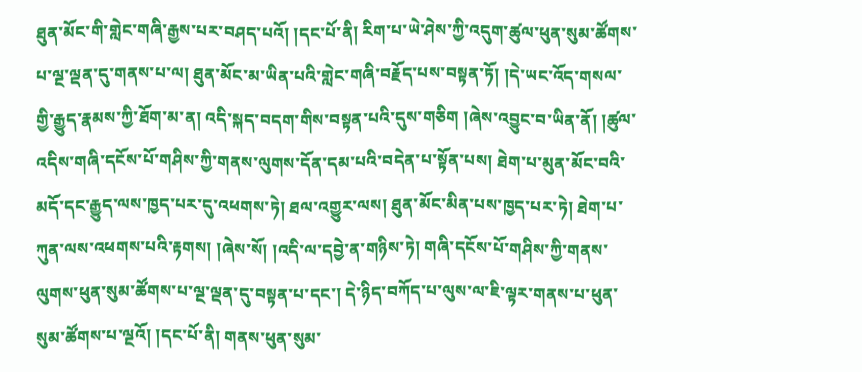ཐུན་མོང་གི་གླེང་གཞི་རྒྱས་པར་བཤད་པའོ། །དང་པོ་ནི། རིག་པ་ཡེ་ཤེས་ཀྱི་འདུག་ཚུལ་ཕུན་སུམ་ཚོགས་པ་ལྔ་ལྡན་དུ་གནས་པ་ལ། ཐུན་མོང་མ་ཡིན་པའི་གླེང་གཞི་བརྗོད་པས་བསྟན་ཏོ། །དེ་ཡང་འོད་གསལ་གྱི་རྒྱུད་རྣམས་ཀྱི་ཐོག་མ་ན། འདི་སྐད་བདག་གིས་བསྟན་པའི་དུས་གཅིག །ཞེས་འབྱུང་བ་ཡིན་ནོ། །ཚུལ་འདིས་གཞི་དངོས་པོ་གཤིས་ཀྱི་གནས་ལུགས་དོན་དམ་པའི་བདེན་པ་སྟོན་པས། ཐེག་པ་མུན་མོང་བའི་མདོ་དང་རྒྱུད་ལས་ཁྱད་པར་དུ་འཕགས་ཏེ། ཐལ་འགྱུར་ལས། ཐུན་མོང་མིན་པས་ཁྱད་པར་ཏེ། ཐེག་པ་ཀུན་ལས་འཕགས་པའི་རྟགས། །ཞེས་སོ། །འདི་ལ་དབྱེ་ན་གཉིས་ཏེ། གཞི་དངོས་པོ་གཤིས་ཀྱི་གནས་ལུགས་ཕུན་སུམ་ཚོགས་པ་ལྔ་ལྡན་དུ་བསྟན་པ་དང་། དེ་ཉིད་བཀོད་པ་ལུས་ལ་ཇི་ལྟར་གནས་པ་ཕུན་སུམ་ཚོགས་པ་ལྔའོ། །དང་པོ་ནི། གནས་ཕུན་སུམ་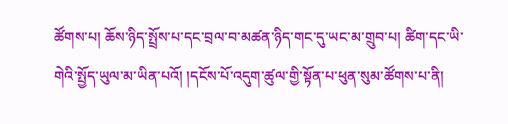ཚོགས་པ། ཆོས་ཉིད་སྤྲོས་པ་དང་བྲལ་བ་མཚན་ཉིད་གང་དུ་ཡང་མ་གྲུབ་པ། ཚིག་དང་ཡི་གེའི་སྤྱོད་ཡུལ་མ་ཡིན་པའོ། །དངོས་པོ་འདུག་ཚུལ་གྱི་སྟོན་པ་ཕུན་སུམ་ཚོགས་པ་ནི།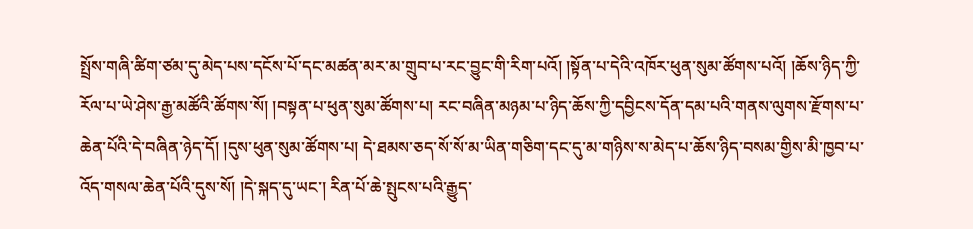སྤྲོས་གཞི་ཚིག་ཙམ་དུ་མེད་པས་དངོས་པོ་དང་མཚན་མར་མ་གྲུབ་པ་རང་བྱུང་གི་རིག་པའོ། །སྟོན་པ་དེའི་འཁོར་ཕུན་སུམ་ཚོགས་པའོ། །ཆོས་ཉིད་ཀྱི་རོལ་པ་ཡེ་ཤེས་རྒྱ་མཚོའི་ཚོགས་སོ། །བསྟན་པ་ཕུན་སུམ་ཚོགས་པ། རང་བཞིན་མཉམ་པ་ཉིད་ཆོས་ཀྱི་དབྱིངས་དོན་དམ་པའི་གནས་ལུགས་རྫོགས་པ་ཆེན་པོའི་དེ་བཞིན་ཉེད་དོ། །དུས་ཕུན་སུམ་ཚོགས་པ། དེ་ཐམས་ཅད་སོ་སོ་མ་ཡིན་གཅིག་དང་དུ་མ་གཉིས་ས་མེད་པ་ཆོས་ཉིད་བསམ་གྱིས་མི་ཁྱབ་པ་འོད་གསལ་ཆེན་པོའི་དུས་སོ། །དེ་སྐད་དུ་ཡང་། རིན་པོ་ཆེ་སྤུངས་པའི་རྒྱུད་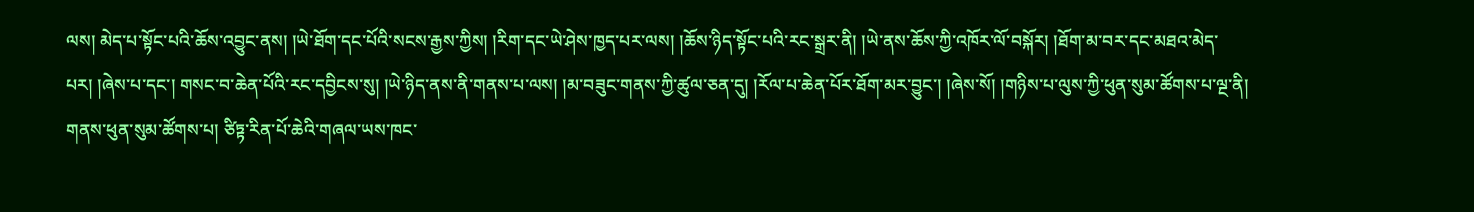ལས། མེད་པ་སྟོང་པའི་ཆོས་འབྱུང་ནས། །ཡེ་ཐོག་དང་པོའི་སངས་རྒྱས་ཀྱིས། །རིག་དང་ཡེ་ཤེས་ཁྱད་པར་ལས། །ཆོས་ཉིད་སྟོང་པའི་རང་སྒྲར་ནི། །ཡེ་ནས་ཆོས་ཀྱི་འཁོར་ལོ་བསྐོར། །ཐོག་མ་བར་དང་མཐའ་མེད་པར། །ཞེས་པ་དང་། གསང་བ་ཆེན་པོའི་རང་དབྱིངས་སུ། །ཡེ་ཉིད་ནས་ནི་གནས་པ་ལས། །མ་བཟུང་གནས་ཀྱི་ཚུལ་ཅན་དུ། །རོལ་པ་ཆེན་པོར་ཐོག་མར་བྱུང་། །ཞེས་སོ། །གཉིས་པ་ལུས་ཀྱི་ཕུན་སུམ་ཚོགས་པ་ལྔ་ནི། གནས་ཕུན་སུམ་ཚོགས་པ། ཙིཏྟ་རིན་པོ་ཆེའི་གཞལ་ཡས་ཁང་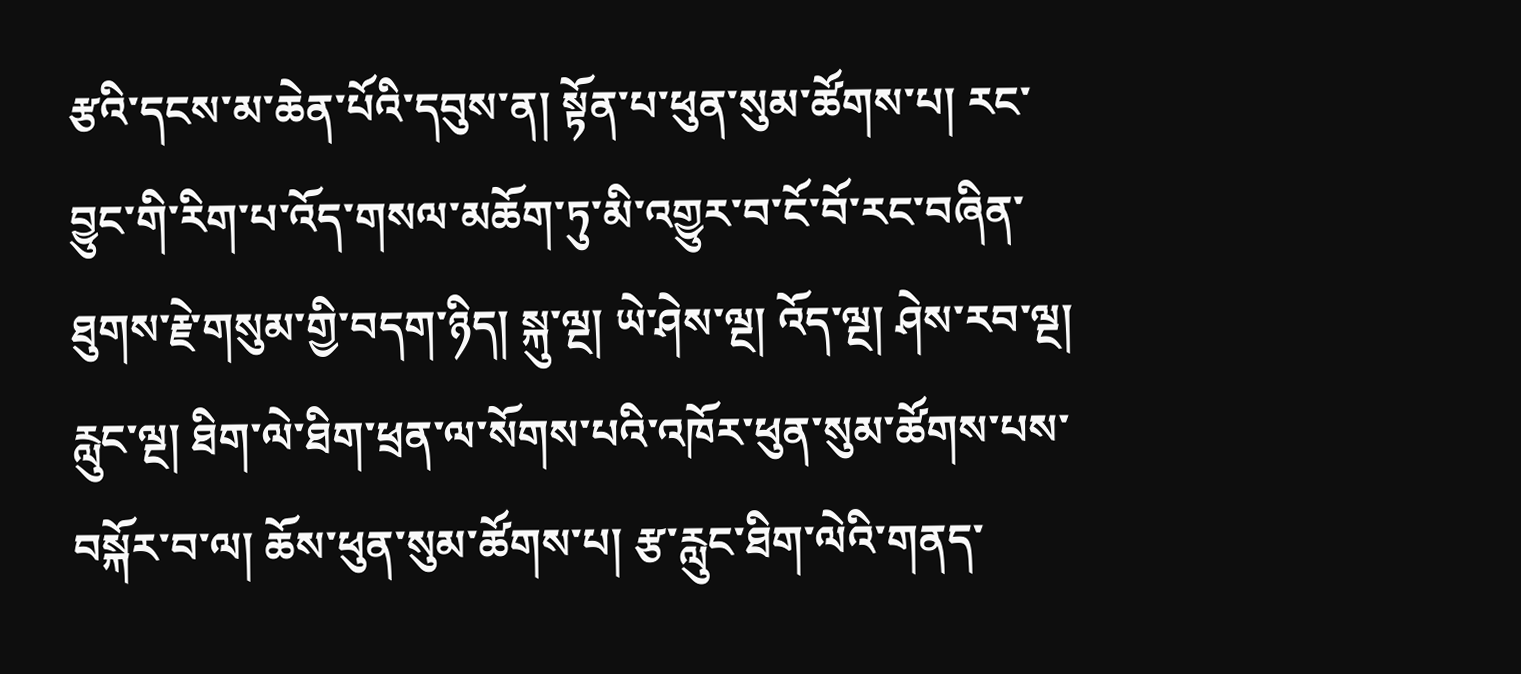རྩའི་དངས་མ་ཆེན་པོའི་དབུས་ན། སྟོན་པ་ཕུན་སུམ་ཚོགས་པ། རང་བྱུང་གི་རིག་པ་འོད་གསལ་མཆོག་ཏུ་མི་འགྱུར་བ་ངོ་བོ་རང་བཞིན་ཐུགས་རྗེ་གསུམ་གྱི་བདག་ཉིད། སྐུ་ལྔ། ཡེ་ཤེས་ལྔ། འོད་ལྔ། ཤེས་རབ་ལྔ། རླུང་ལྔ། ཐིག་ལེ་ཐིག་ཕྲན་ལ་སོགས་པའི་འཁོར་ཕུན་སུམ་ཚོགས་པས་བསྐོར་བ་ལ། ཆོས་ཕུན་སུམ་ཚོགས་པ། རྩ་རླུང་ཐིག་ལེའི་གནད་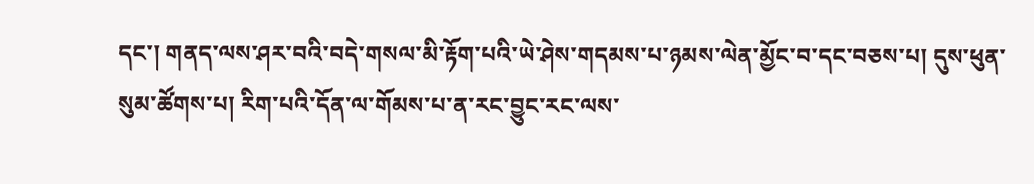དང་། གནད་ལས་ཤར་བའི་བདེ་གསལ་མི་རྟོག་པའི་ཡེ་ཤེས་གདམས་པ་ཉམས་ལེན་མྱོང་བ་དང་བཅས་པ། དུས་ཕུན་སུམ་ཚོགས་པ། རིག་པའི་དོན་ལ་གོམས་པ་ན་རང་བྱུང་རང་ལས་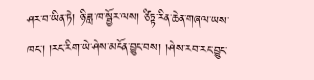ཤར་བ་ཡིན་ཏེ། ཉི་ཟླ་ཁ་སྦྱོར་ལས། ཙིཏྟ་རིན་ཆེན་གཞལ་ཡས་ཁང་། །རང་རིག་ཡེ་ཤེས་མངོན་བྱུང་བས། །ཤེས་རབ་རང་བྱུང་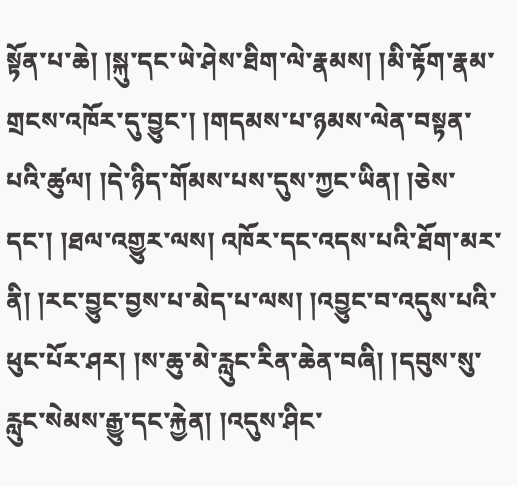སྟོན་པ་ཆེ། །སྐུ་དང་ཡེ་ཤེས་ཐིག་ལེ་རྣམས། །མི་རྟོག་རྣམ་གྲངས་འཁོར་དུ་བྱུང་། །གདམས་པ་ཉམས་ལེན་བསྟན་པའི་ཚུལ། །དེ་ཉིད་གོམས་པས་དུས་ཀྱང་ཡིན། །ཅེས་དང་། །ཐལ་འགྱུར་ལས། འཁོར་དང་འདས་པའི་ཐོག་མར་ནི། །རང་བྱུང་བྱས་པ་མེད་པ་ལས། །འབྱུང་བ་འདུས་པའི་ཕུང་པོར་ཤར། །ས་ཆུ་མེ་རླུང་རིན་ཆེན་བཞི། །དབུས་སུ་རླུང་སེམས་རྒྱུ་དང་རྐྱེན། །འདུས་ཤིང་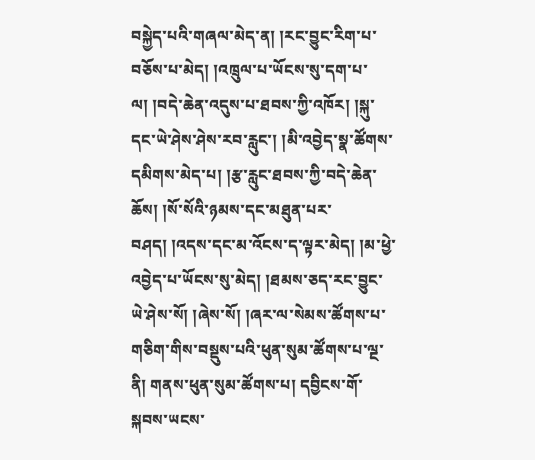བསྐྱེད་པའི་གཞལ་མེད་ན། །རང་བྱུང་རིག་པ་བཅོས་པ་མེད། །འཁྲུལ་པ་ཡོངས་སུ་དག་པ་ལ། །བདེ་ཆེན་འདུས་པ་ཐབས་ཀྱི་འཁོར། །སྐུ་དང་ཡེ་ཤེས་ཤེས་རབ་རླུང་། །མི་འབྱེད་སྣ་ཚོགས་དམིགས་མེད་པ། །རྩ་རླུང་ཐབས་ཀྱི་བདེ་ཆེན་ཆོས། །སོ་སོའི་ཉམས་དང་མཐུན་པར་བཤད། །འདས་དང་མ་འོངས་ད་ལྟར་མེད། །མ་ཕྱེ་འབྱེད་པ་ཡོངས་སུ་མེད། །ཐམས་ཅད་རང་བྱུང་ཡེ་ཤེས་སོ། །ཞེས་སོ། །ཞར་ལ་སེམས་ཚོགས་པ་གཅིག་གིས་བསྡུས་པའི་ཕུན་སུམ་ཚོགས་པ་ལྔ་ནི། གནས་ཕུན་སུམ་ཚོགས་པ། དབྱིངས་གོ་སྐབས་ཡངས་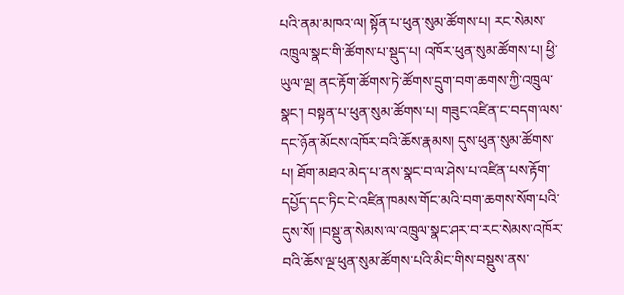པའི་ནམ་མཁའ་ལ། སྟོན་པ་ཕུན་སུམ་ཚོགས་པ། རང་སེམས་འཁྲུལ་སྣང་གི་ཚོགས་པ་སྡུད་པ། འཁོར་ཕུན་སུམ་ཚོགས་པ། ཕྱི་ཡུལ་ལྔ། ནང་རྟོག་ཚོགས་ཏེ་ཚོགས་དྲུག་བག་ཆགས་ཀྱི་འཁྲུལ་སྣང་། བསྟན་པ་ཕུན་སུམ་ཚོགས་པ། གཟུང་འཛིན་ང་བདག་ལས་དང་ཉོན་མོངས་འཁོར་བའི་ཆོས་རྣམས། དུས་ཕུན་སུམ་ཚོགས་པ། ཐོག་མཐའ་མེད་པ་ནས་སྣང་བ་ལ་ཤེས་པ་འཛིན་པས་རྟོག་དཔྱོད་དང་ཏིང་ངེ་འཛིན་ཁམས་གོང་མའི་བག་ཆགས་སོག་པའི་དུས་སོ། །བསྡུ་ན་སེམས་ལ་འཁྲུལ་སྣང་ཤར་བ་རང་སེམས་འཁོར་བའི་ཆོས་ལྔ་ཕུན་སུམ་ཚོགས་པའི་མིང་གིས་བསྡུས་ནས་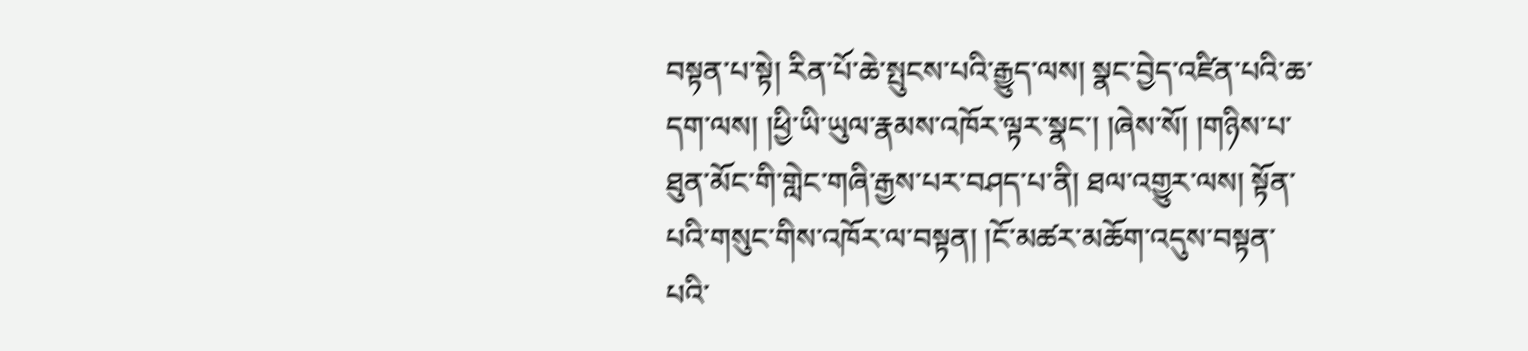བསྟན་པ་སྟེ། རིན་པོ་ཆེ་སྤུངས་པའི་རྒྱུད་ལས། སྣང་བྱེད་འཛིན་པའི་ཆ་དག་ལས། །ཕྱི་ཡི་ཡུལ་རྣམས་འཁོར་ལྟར་སྣང་། །ཞེས་སོ། །གཉིས་པ་ཐུན་མོང་གི་གླེང་གཞི་རྒྱས་པར་བཤད་པ་ནི། ཐལ་འགྱུར་ལས། སྟོན་པའི་གསུང་གིས་འཁོར་ལ་བསྟན། །ངོ་མཚར་མཆོག་འདུས་བསྟན་པའི་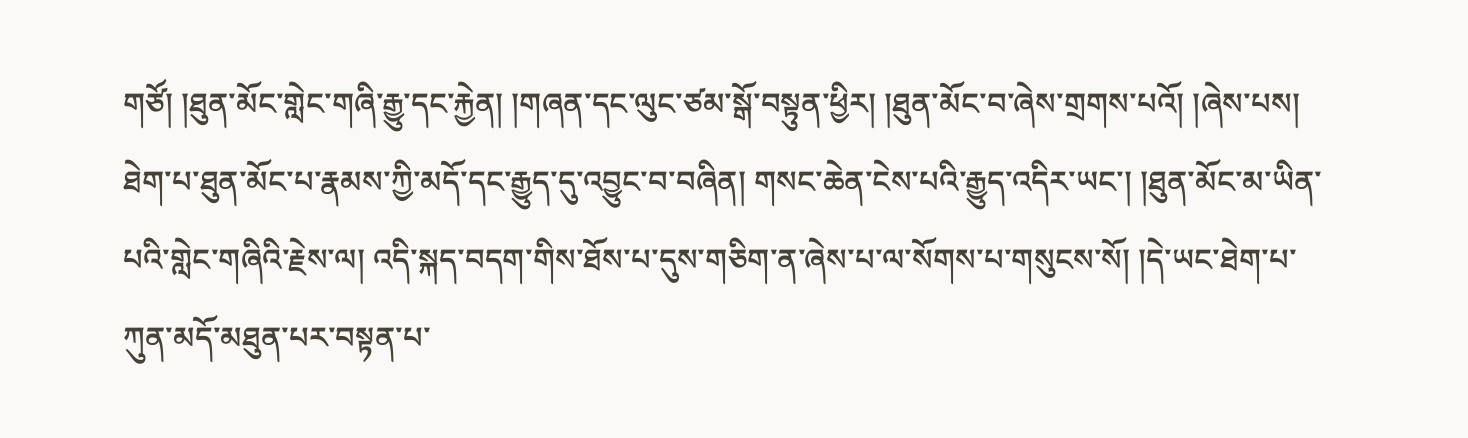གཙོ། །ཐུན་མོང་གླེང་གཞི་རྒྱུ་དང་རྐྱེན། །གཞན་དང་ལུང་ཙམ་སྒོ་བསྟུན་ཕྱིར། །ཐུན་མོང་བ་ཞེས་གྲགས་པའོ། །ཞེས་པས། ཐེག་པ་ཐུན་མོང་པ་རྣམས་ཀྱི་མདོ་དང་རྒྱུད་དུ་འབྱུང་བ་བཞིན། གསང་ཆེན་ངེས་པའི་རྒྱུད་འདིར་ཡང་། །ཐུན་མོང་མ་ཡིན་པའི་གླེང་གཞིའི་རྗེས་ལ། འདི་སྐད་བདག་གིས་ཐོས་པ་དུས་གཅིག་ན་ཞེས་པ་ལ་སོགས་པ་གསུངས་སོ། །དེ་ཡང་ཐེག་པ་ཀུན་མདོ་མཐུན་པར་བསྟན་པ་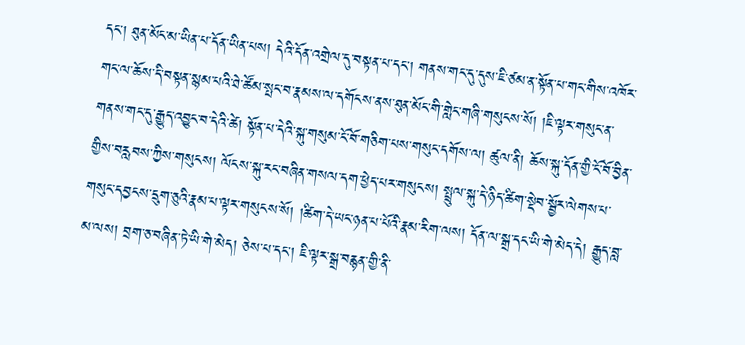དང་། ཐུན་མོང་མ་ཡིན་པ་དོན་ཡིན་པས། དེའི་དོན་འགྲེལ་དུ་བསྟན་པ་དང་། གནས་གང་དུ་དུས་ཇི་ཙམ་ན་སྟོན་པ་གང་གིས་འཁོར་གང་ལ་ཆོས་དི་བསྟན་སྙམ་པའི་ཐེ་ཚོམ་སྤང་བ་རྣམས་ལ་དགོངས་ནས་ཐུན་མོང་གི་གླེང་གཞི་གསུངས་སོ། །ཇི་ལྟར་གསུང་ན་གནས་གང་དུ་རྒྱུད་འབྱུང་བ་དེའི་ཚེ། སྟོན་པ་དེའི་སྐུ་གསུམ་ངོ་བོ་གཅིག་པས་གསུང་དགོས་ལ། ཚུལ་ནི། ཆོས་སྐུ་དོན་གྱི་ངོ་བོ་བྱིན་གྱིས་བརླབས་ཀྱིས་གསུངས། ལོངས་སྐུ་རང་བཞིན་གསལ་དག་ཕྱེད་པར་གསུངས། སྤྲུལ་སྐུ་དེ་ཉིད་ཚིག་སྡེབ་སྦྱོར་ལེགས་པ་གསུང་དབྱངས་དྲུག་ཅུའི་རྣམ་པ་ལྟར་གསུངས་སོ། །ཚིག་དེ་ཡང་ཉན་པ་པོའི་རྣམ་རིག་ལས། དོན་ལ་སྒྲ་དང་ཡི་གེ་མེད་དེ། རྒྱུད་བླ་མ་ལས། བྲག་ཅ་བཞིན་ཏེ་ཡི་གེ་མེད། ཅེས་པ་དང་། ཇི་ལྟར་སྒྲ་བརྙན་གྱི་ནི་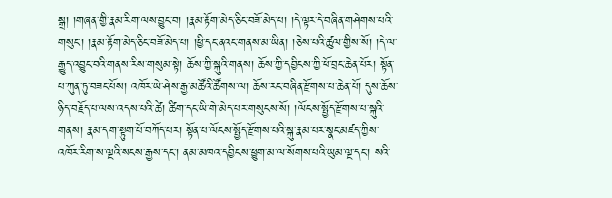སྒྲ། །གཞན་གྱི་རྣམ་རིག་ལས་བྱུང་བ། །རྣམ་རྟོག་མེད་ཅིང་བཟོ་མེད་པ། །དེ་ལྟར་དེ་བཞིན་གཤེགས་པའི་གསུང་། །རྣམ་རྟོག་མེད་ཅིང་བཟོ་མེད་པ། །ཕྱི་དང་ནའང་གནས་མ་ཡིན། །ཅེས་པའི་ཚུལ་གྱིས་སོ། །དེ་ལ་རྒྱུད་འབྱུང་བའི་གནས་རིས་གསུམ་སྟེ། ཆོས་ཀྱི་སྐུའི་གནས། ཆོས་ཀྱི་དབྱིངས་ཀྱི་ཕོ་བྲང་ཆེན་པོར། སྟོན་པ་ཀུན་ཏུ་བཟང་པོས། འཁོར་ཡེ་ཤེས་རྒྱ་མཚོའི་ཚོགས་ལ། ཆོས་རང་བཞིན་རྫོགས་པ་ཆེན་པོ། དུས་ཆོས་ཉིད་བརྗོད་པ་ལས་འདས་པའི་ཚེ། ཚིག་དང་ཡི་གེ་མེད་པར་གསུངས་སོ། །ལོངས་སྤྱོད་རྫོགས་པ་སྐུའི་གནས། རྣམ་དག་སྟུག་པོ་བཀོད་པར། སྟོན་པ་ལོངས་སྤྱོད་རྫོགས་པའི་སྐུ་རྣམ་པར་སྣང་མཛད་ཀྱིས་འཁོར་རིག་ས་ལྔའི་སངས་རྒྱས་དང་། ནམ་མཁའ་དབྱིངས་ཕྱུག་མ་ལ་སོགས་པའི་ཡུམ་ལྔ་དང་། སའི་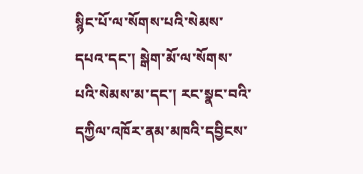སྙིང་པོ་ལ་སོགས་པའི་སེམས་དཔའ་དང་། སྒེག་མོ་ལ་སོགས་པའི་སེམས་མ་དང་། རང་སྣང་བའི་དཀྱིལ་འཁོར་ནམ་མཁའི་དབྱིངས་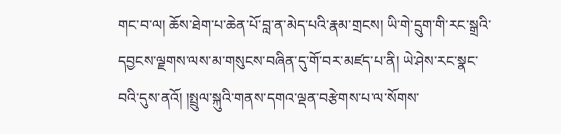གང་བ་ལ། ཆོས་ཐེག་པ་ཆེན་པོ་བླ་ན་མེད་པའི་རྣམ་གྲངས། ཡི་གེ་དྲུག་གི་རང་སྒྲའི་དབྱངས་ལྗགས་ལས་མ་གསུངས་བཞིན་དུ་གོ་བར་མཛད་པ་ནི། ཡེ་ཤེས་རང་སྣང་བའི་དུས་ནའོ། །སྤྲུལ་སྐུའི་གནས་དགའ་ལྡན་བརྩེགས་པ་ལ་སོགས་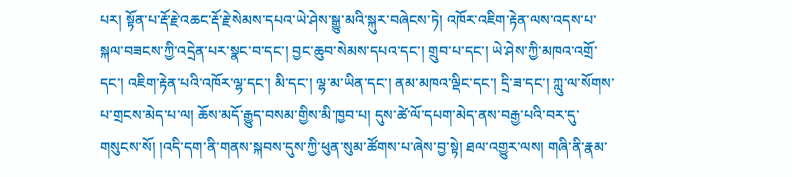པར། སྟོན་པ་རྡོ་རྗེ་འཆང་རྡོ་རྗེ་སེམས་དཔའ་ཡེ་ཤེས་སྒྱུ་མའི་སྐུར་བཞེངས་ཏེ། འཁོར་འཇིག་རྟེན་ལས་འདས་པ་སྐལ་བཟངས་ཀྱི་འདྲེན་པར་སྣང་བ་དང་། བྱང་ཆུབ་སེམས་དཔའ་དང་། གྲུབ་པ་དང་། ཡེ་ཤེས་ཀྱི་མཁའ་འགྲོ་དང་། འཇིག་རྟེན་པའི་འཁོར་ལྷ་དང་། མི་དང་། ལྷ་མ་ཡིན་དང་། ནམ་མཁའ་ལྡིང་དང་། དྲི་ཟ་དང་། ཀླུ་ལ་སོགས་པ་གྲངས་མེད་པ་ལ། ཆོས་མདོ་རྒྱུད་བསམ་གྱིས་མི་ཁྱབ་པ། དུས་ཚེ་ལོ་དཔག་མེད་ནས་བརྒྱ་པའི་བར་དུ་གསུངས་སོ། །འདི་དག་ནི་གནས་སྐབས་དུས་ཀྱི་ཕུན་སུམ་ཚོགས་པ་ཞེས་བྱ་སྟེ། ཐལ་འགྱུར་ལས། གཞི་ནི་རྣམ་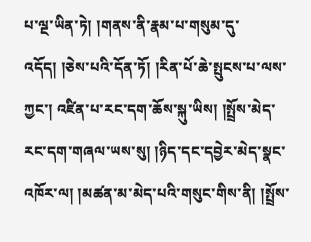པ་ལྔ་ཡིན་ཏེ། །གནས་ནི་རྣམ་པ་གསུམ་དུ་འདོད། །ཅེས་པའི་དོན་ཏོ། །རིན་པོ་ཆེ་སྤུངས་པ་ལས་ཀྱང་། འཛིན་པ་རང་དག་ཆོས་སྐུ་ཡིས། །སྤྲོས་མེད་རང་དག་གཞལ་ཡས་སུ། །ཉིད་དང་དབྱེར་མེད་སྣང་འཁོར་ལ། །མཚན་མ་མེད་པའི་གསུང་གིས་ནི། །སྤྲོས་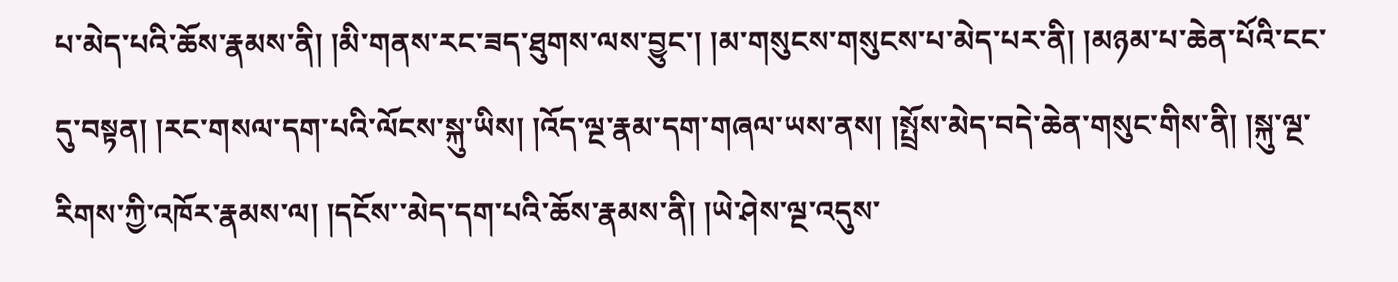པ་མེད་པའི་ཆོས་རྣམས་ནི། །མི་གནས་རང་ཟད་ཐུགས་ལས་བྱུང་། །མ་གསུངས་གསུངས་པ་མེད་པར་ནི། །མཉམ་པ་ཆེན་པོའི་ངང་དུ་བསྟན། །རང་གསལ་དག་པའི་ལོངས་སྐུ་ཡིས། །འོད་ལྔ་རྣམ་དག་གཞལ་ཡས་ནས། །སྤྲོས་མེད་བདེ་ཆེན་གསུང་གིས་ནི། །སྐུ་ལྔ་རིགས་ཀྱི་འཁོར་རྣམས་ལ། །དངོས་་མེད་དག་པའི་ཆོས་རྣམས་ནི། །ཡེ་ཤེས་ལྔ་འདུས་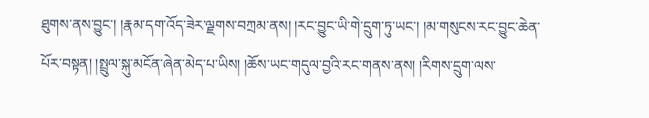ཐུགས་ནས་བྱུང་། །རྣམ་དག་འོད་ཟེར་ལྗགས་བཀྲམ་ནས། །རང་བྱུང་ཡི་གེ་དྲུག་ཏུ་ཡང་། །མ་གསུངས་རང་བྱུང་ཆེན་པོར་བསྟན། །སྤྲུལ་སྐུ་མངོན་ཞེན་མེད་པ་ཡིས། །ཆོས་ཡང་གདུལ་བྱའི་རང་གནས་ནས། །རིགས་དྲུག་ལས་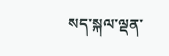སད་སྐལ་ལྡན་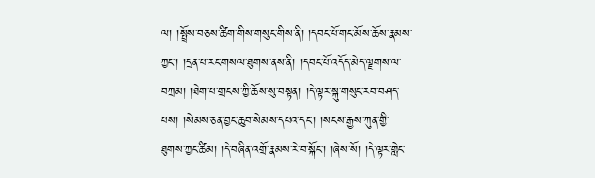ལ། །སྤྲོས་བཅས་ཚིག་གིས་གསུང་གིས་ནི། །དབང་པོ་གང་མོས་ཆོས་རྣམས་ཀྱང་། །དྲན་པ་རང་གསལ་ཐུགས་ནས་ནི། །དབང་པོ་འདོད་མེད་ལྗགས་ལ་བཀྲམ། །ཐེག་པ་གྲངས་ཀྱི་ཆོས་སུ་བསྟན། །དེ་ལྟར་སྐུ་གསུང་རབ་བཤད་པས། །སེམས་ཅན་བྱང་ཆུབ་སེམས་དཔའ་དང་། །སངས་རྒྱས་ཀུན་གྱི་ཐུགས་ཀྱང་ཚིམ། །དེ་བཞིན་འགྲོ་རྣམས་རེ་བ་སྐོང་། །ཞེས་སོ། །དེ་ལྟར་གླེང་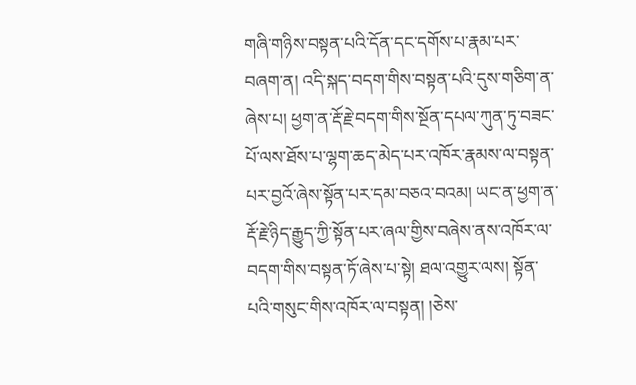གཞི་གཉིས་བསྟན་པའི་དོན་དང་དགོས་པ་རྣམ་པར་བཞག་ན། འདི་སྐད་བདག་གིས་བསྟན་པའི་དུས་གཅིག་ན་ཞེས་པ། ཕྱག་ན་རྡོ་རྗེ་བདག་གིས་སྔོན་དཔལ་ཀུན་ཏུ་བཟང་པོ་ལས་ཐོས་པ་ལྷག་ཆད་མེད་པར་འཁོར་རྣམས་ལ་བསྟན་པར་བྱའོ་ཞེས་སྟོན་པར་དམ་བཅའ་བའམ། ཡང་ན་ཕྱག་ན་རྡོ་རྗེ་ཉིད་རྒྱུད་ཀྱི་སྟོན་པར་ཞལ་གྱིས་བཞེས་ནས་འཁོར་ལ་བདག་གིས་བསྟན་ཏོ་ཞེས་པ་སྟེ། ཐལ་འགྱུར་ལས། སྟོན་པའི་གསུང་གིས་འཁོར་ལ་བསྟན། །ཅེས་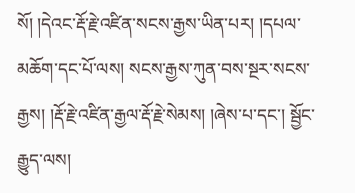སོ། །དེའང་རྡོ་རྗེ་འཛིན་སངས་རྒྱས་ཡིན་པར། །དཔལ་མཆོག་དང་པོ་ལས། སངས་རྒྱས་ཀུན་བས་སྔར་སངས་རྒྱས། །རྡོ་རྗེ་འཛིན་རྒྱལ་རྡོ་རྗེ་སེམས། །ཞེས་པ་དང་། སྦྱོང་རྒྱུད་ལས།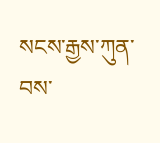སངས་རྒྱས་ཀུན་བས་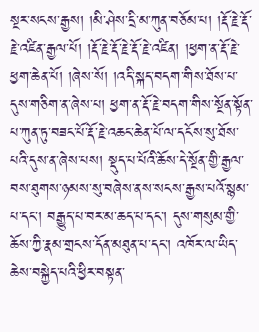སྔར་སངས་རྒྱས། །མི་ཤེས་དྲི་མ་ཀུན་བཅོམ་པ། །རྡོ་རྗེ་རྡོ་རྗེ་འཛིན་རྒྱལ་པོ། །རྡོ་རྗེ་རྡོ་རྗེ་རྡོ་རྗེ་འཛིན། །ཕྱག་ན་རྡོ་རྗེ་ཕྱག་ཆེན་པོ། །ཞེས་སོ། །འདི་སྐད་བདག་གིས་ཐོས་པ་དུས་གཅིག་ན་ཞེས་པ། ཕྱག་ན་རྡོ་རྗེ་བདག་གིས་སྔོན་སྟོན་པ་ཀུན་ཏུ་བཟང་པོ་རྡོ་རྗེ་འཆང་ཆེན་པོ་ལ་དངོས་སུ་ཐོས་པའི་དུས་ན་ཞེས་པས། སྡུད་པ་པོའི་ཆོས་དེ་སྔོན་གྱི་རྒྱལ་བས་ཐུགས་ཉམས་སུ་བཞེས་ནས་སངས་རྒྱས་པའོ་སྙམ་པ་དང་། བརྒྱུད་པ་བར་མ་ཆད་པ་དང་། དུས་གསུམ་གྱི་ཆོས་ཀྱི་རྣམ་གྲངས་དོན་མཐུན་པ་དང་། འཁོར་ལ་ཡིད་ཆེས་བསྐྱེད་པའི་ཕྱིར་བསྟན་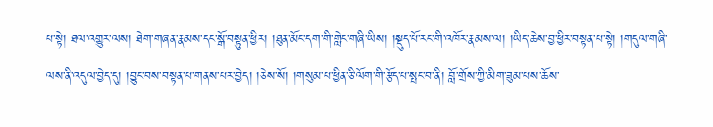པ་སྟེ། ཐལ་འགྱུར་ལས། ཐེག་གཞན་རྣམས་དང་སྒོ་བསྟུན་ཕྱིར། །ཐུན་མོང་དག་གི་གླེང་གཞི་ཡིས། །སྡུད་པོ་རང་གི་འཁོར་རྣམས་ལ། །ཡིད་ཆེས་བྱ་ཕྱིར་བསྟན་པ་སྟེ། །གདུལ་གཞི་ལས་ནི་འདུལ་བྱེད་དུ། །བྱུང་བས་བསྟན་པ་གནས་པར་བྱེད། །ཅེས་སོ། །གསུམ་པ་ཕྱིན་ཅི་ལོག་གི་རྩོད་པ་སྤང་བ་ནི། བློ་གྲོས་ཀྱི་མིག་ཟུམ་པས་ཆོས་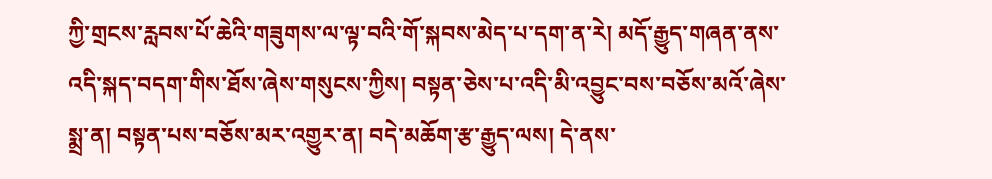ཀྱི་གྲངས་རླབས་པོ་ཆེའི་གཟུགས་ལ་ལྟ་བའི་གོ་སྐབས་མེད་པ་དག་ན་རེ། མདོ་རྒྱུད་གཞན་ནས་འདི་སྐད་བདག་གིས་ཐོས་ཞེས་གསུངས་ཀྱིས། བསྟན་ཅེས་པ་འདི་མི་འབྱུང་བས་བཅོས་མའོ་ཞེས་སྨྲ་ན། བསྟན་པས་བཅོས་མར་འགྱུར་ན། བདེ་མཆོག་རྩ་རྒྱུད་ལས། དེ་ནས་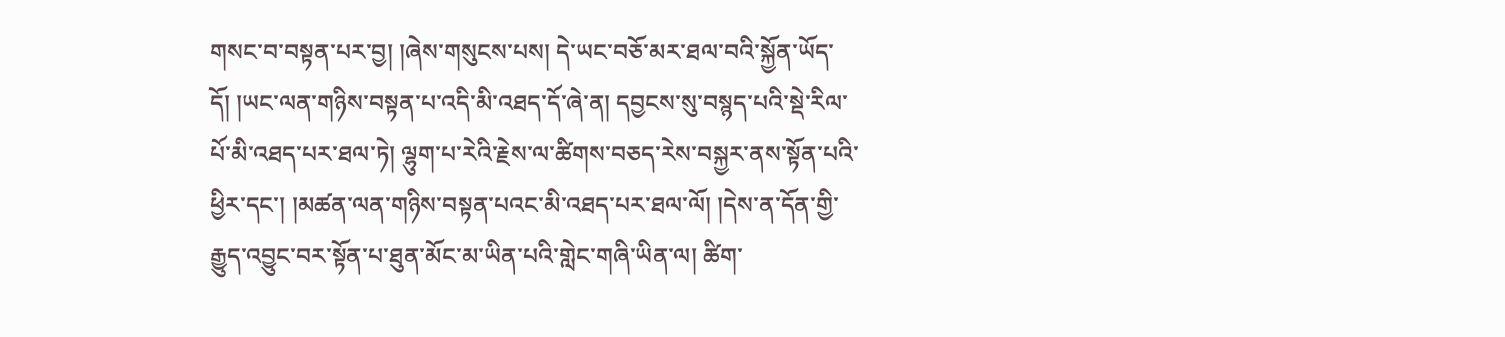གསང་བ་བསྟན་པར་བྱ། །ཞེས་གསུངས་པས། དེ་ཡང་བཅོ་མར་ཐལ་བའི་སྐྱོན་ཡོད་དོ། །ཡང་ལན་གཉིས་བསྟན་པ་འདི་མི་འཐད་དོ་ཞེ་ན། དབྱངས་སུ་བསྙད་པའི་སྡེ་རིལ་པོ་མི་འཐད་པར་ཐལ་ཏེ། ལྷུག་པ་རེའི་རྗེས་ལ་ཚིགས་བཅད་རེས་བསྐྱར་ནས་སྟོན་པའི་ཕྱིར་དང་། །མཚན་ལན་གཉིས་བསྟན་པའང་མི་འཐད་པར་ཐལ་ལོ། །དེས་ན་དོན་གྱི་རྒྱུད་འབྱུང་བར་སྟོན་པ་ཐུན་མོང་མ་ཡིན་པའི་གླེང་གཞི་ཡིན་ལ། ཚིག་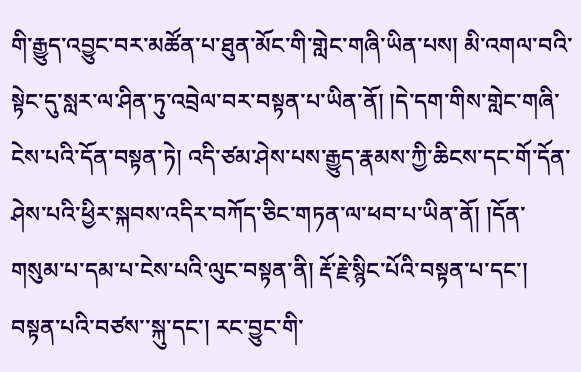གི་རྒྱུད་འབྱུང་བར་མཚོན་པ་ཐུན་མོང་གི་གླེང་གཞི་ཡིན་པས། མི་འགལ་བའི་སྟེང་དུ་སླར་ལ་ཤིན་ཏུ་འབྲེལ་བར་བསྟན་པ་ཡིན་ནོ། །དེ་དག་གིས་གླེང་གཞི་ངེས་པའི་དོན་བསྟན་ཏེ། འདི་ཙམ་ཤེས་པས་རྒྱུད་རྣམས་ཀྱི་ཆིངས་དང་གོ་དོན་ཤེས་པའི་ཕྱིར་སྐབས་འདིར་བཀོད་ཅིང་གཏན་ལ་ཕབ་པ་ཡིན་ནོ། །དོན་གསུམ་པ་དམ་པ་ངེས་པའི་ལུང་བསྟན་ནི། རྡོ་རྗེ་སྙིང་པོའི་བསྟན་པ་དང་། བསྟན་པའི་བཙས་་སྐུ་དང་། རང་བྱུང་གི་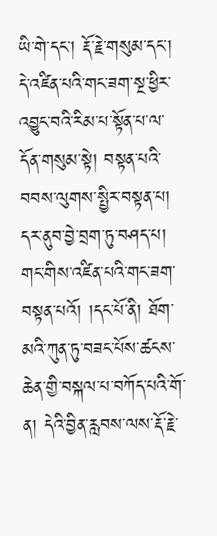ཡི་གེ་དང་། རྡོ་རྗེ་གསུམ་དང་། དེ་འཛིན་པའི་གང་ཟག་སྔ་ཕྱིར་འབྱུང་བའི་རིམ་པ་སྟོན་པ་ལ་དོན་གསུམ་སྟེ། བསྟན་པའི་བབས་ལུགས་སྤྱིར་བསྟན་པ། དར་ནུབ་བྱེ་བྲག་ཏུ་བཤད་པ། གང་གིས་འཛིན་པའི་གང་ཟག་བསྟན་པའོ། །དང་པོ་ནི། ཐོག་མའི་ཀུན་ཏུ་བཟང་པོས་ཚངས་ཆེན་གྱི་བསྐལ་པ་བཀོད་པའི་གོ་ན། དེའི་བྱིན་རླབས་ལས་རྡོ་རྗེ་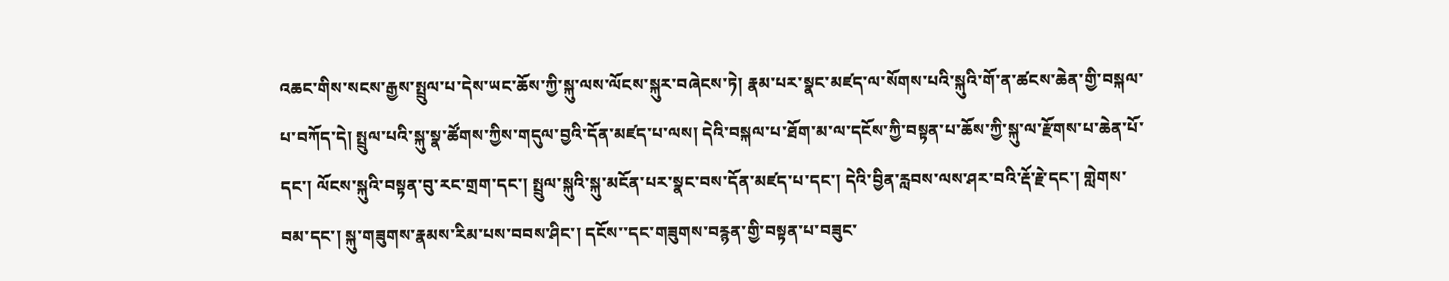འཆང་གིས་སངས་རྒྱས་སྤྲུལ་པ་དེས་ཡང་ཆོས་ཀྱི་སྐུ་ལས་ལོངས་སྐུར་བཞེངས་ཏེ། རྣམ་པར་སྣང་མཛད་ལ་སོགས་པའི་སྐུའི་གོ་ན་ཚངས་ཆེན་གྱི་བསྐལ་པ་བཀོད་དེ། སྤྲུལ་པའི་སྐུ་སྣ་ཚོགས་ཀྱིས་གདུལ་བྱའི་དོན་མཛད་པ་ལས། དེའི་བསྐལ་པ་ཐོག་མ་ལ་དངོས་ཀྱི་བསྟན་པ་ཆོས་ཀྱི་སྐུ་ལ་རྫོགས་པ་ཆེན་པོ་དང་། ལོངས་སྐུའི་བསྟན་བུ་རང་གྲག་དང་། སྤྲུལ་སྐུའི་སྐུ་མངོན་པར་སྣང་བས་དོན་མཛད་པ་དང་། དེའི་བྱིན་རླབས་ལས་ཤར་བའི་རྡོ་རྗེ་དང་། གླེགས་བམ་དང་། སྐུ་གཟུགས་རྣམས་རིམ་པས་བབས་ཤིང་། དངོས་་དང་གཟུགས་བརྙན་གྱི་བསྟན་པ་བཟུང་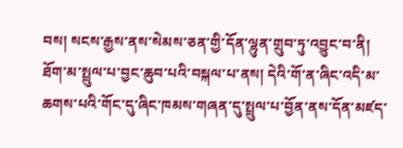བས། སངས་རྒྱས་ནས་སེམས་ཅན་གྱི་དོན་ལྷུན་གྲུབ་ཏུ་འབྱུང་བ་ནི། ཐོག་མ་སྤྲུལ་པ་བྱང་ཆུབ་པའི་བསྐལ་པ་ནས། དེའི་གོ་ན་ཞིང་འདི་མ་ཆགས་པའི་གོང་དུ་ཞིང་ཁམས་གཞན་དུ་སྤྲུལ་པ་བྱོན་ནས་དོན་མཛད་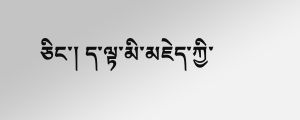ཅིང་། ད་ལྟ་མི་མཇེད་ཀྱི་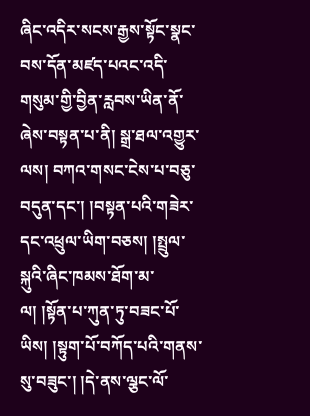ཞིང་འདིར་སངས་རྒྱས་སྟོང་སྣང་བས་དོན་མཛད་པའང་འདི་གསུམ་གྱི་བྱིན་རླབས་ཡིན་ནོ་ཞེས་བསྟན་པ་ནི། སྒྲ་ཐལ་འགྱུར་ལས། བཀའ་གསང་ངེས་པ་བཅུ་བདུན་དང་། །བསྟན་པའི་གཟེར་དང་འཕྲུལ་ཡིག་བཅས། །སྤྲུལ་སྐུའི་ཞིང་ཁམས་ཐོག་མ་ལ། །སྟོན་པ་ཀུན་ཏུ་བཟང་པོ་ཡིས། །སྟུག་པོ་བཀོད་པའི་གནས་སུ་བཟུང་། །དེ་ནས་ལྕང་ལོ་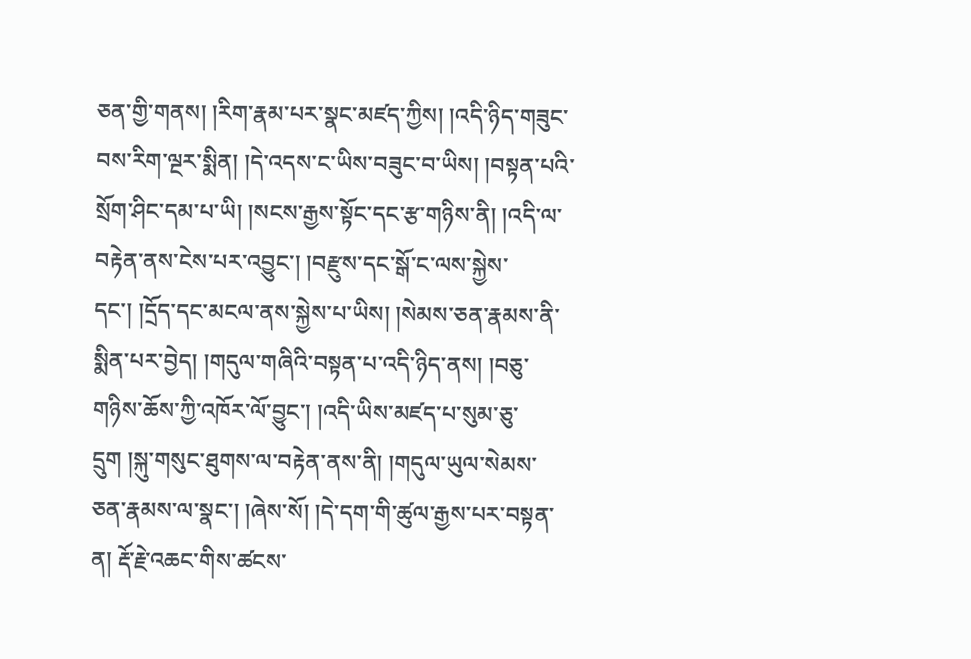ཅན་གྱི་གནས། །རིག་རྣམ་པར་སྣང་མཛད་ཀྱིས། །འདི་ཉིད་གཟུང་བས་རིག་ལྔར་སྨིན། །དེ་འདས་ང་ཡིས་བཟུང་བ་ཡིས། །བསྟན་པའི་སྲོག་ཤིང་དམ་པ་ཡི། །སངས་རྒྱས་སྟོང་དང་རྩ་གཉིས་ནི། །འདི་ལ་བརྟེན་ནས་ངེས་པར་འབྱུང་། །བརྫུས་དང་སྒོ་ང་ལས་སྐྱེས་དང་། །དྲོད་དང་མངལ་ནས་སྐྱེས་པ་ཡིས། །སེམས་ཅན་རྣམས་ནི་སྨིན་པར་བྱེད། །གདུལ་གཞིའི་བསྟན་པ་འདི་ཉིད་ནས། །བཅུ་གཉིས་ཆོས་ཀྱི་འཁོར་ལོ་བྱུང་། །འདི་ཡིས་མཛད་པ་སུམ་ཅུ་དྲུག །སྐུ་གསུང་ཐུགས་ལ་བརྟེན་ནས་ནི། །གདུལ་ཡུལ་སེམས་ཅན་རྣམས་ལ་སྣང་། །ཞེས་སོ། །དེ་དག་གི་ཚུལ་རྒྱས་པར་བསྟན་ན། རྡོ་རྗེ་འཆང་གིས་ཚངས་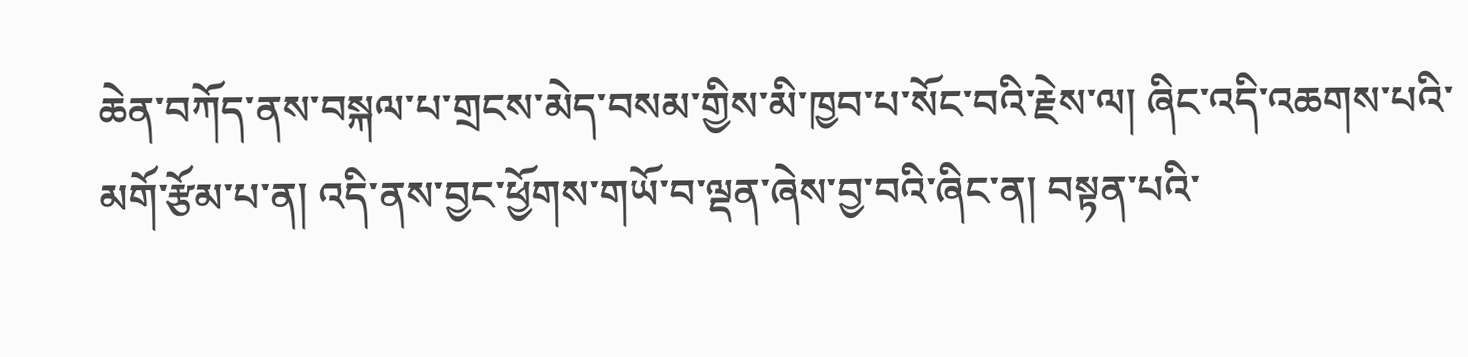ཆེན་བཀོད་ནས་བསྐལ་པ་གྲངས་མེད་བསམ་གྱིས་མི་ཁྱབ་པ་སོང་བའི་རྗེས་ལ། ཞིང་འདི་འཆགས་པའི་མགོ་རྩོམ་པ་ན། འདི་ནས་བྱང་ཕྱོགས་གཡོ་བ་ལྡན་ཞེས་བྱ་བའི་ཞིང་ན། བསྟན་པའི་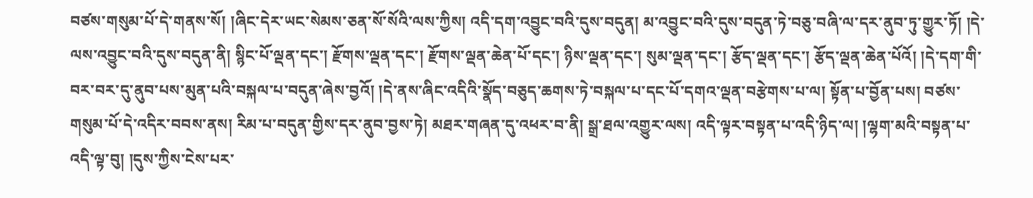བཙས་གསུམ་པོ་དེ་གནས་སོ། །ཞིང་དེར་ཡང་སེམས་ཅན་སོ་སོའི་ལས་ཀྱིས། འདི་དག་འབྱུང་བའི་དུས་བདུན། མ་འབྱུང་བའི་དུས་བདུན་ཏེ་བཅུ་བཞི་ལ་དར་ནུབ་ཏུ་གྱུར་ཏོ། །དེ་ལས་འབྱུང་བའི་དུས་བདུན་ནི། སྙིང་པོ་ལྡན་དང་། རྫོགས་ལྡན་དང་། རྫོགས་ལྡན་ཆེན་པོ་དང་། ཉིས་ལྡན་དང་། སུམ་ལྡན་དང་། རྩོད་ལྡན་དང་། རྩོད་ལྡན་ཆེན་པོའོ། །དེ་དག་གི་བར་བར་དུ་ནུབ་པས་མུན་པའི་བསྐལ་པ་བདུན་ཞེས་བྱའོ། །དེ་ནས་ཞིང་འདིའི་སྣོད་བཅུད་ཆགས་ཏེ་བསྐལ་པ་དང་པོ་དགའ་ལྡན་བརྩེགས་པ་ལ། སྟོན་པ་བྱོན་པས། བཙས་གསུམ་པོ་དེ་འདིར་བབས་ནས། རིམ་པ་བདུན་གྱིས་དར་ནུབ་བྱས་ཏེ། མཐར་གཞན་དུ་འཕར་བ་ནི། སྒྲ་ཐལ་འགྱུར་ལས། འདི་ལྟར་བསྟན་པ་འདི་ཉིད་ལ། །ལྷག་མའི་བསྟན་པ་འདི་ལྟ་བུ། །དུས་ཀྱིས་ངེས་པར་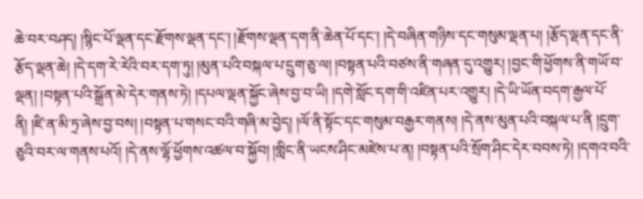ཆེ་བར་བཤད། །སྙིང་པོ་ལྡན་དང་རྫོགས་ལྡན་དང་། །རྫོགས་ལྡན་དག་ནི་ཆེན་པོ་དང་། །དེ་བཞིན་གཉིས་དང་གསུམ་ལྡན་པ། །རྩོད་ལྡན་དང་ནི་རྩོད་ལྡན་ཆེ། །དེ་དག་རེ་རེའི་བར་དག་ཏུ། །མུན་པའི་བསྐལ་པ་དྲུག་ཅུ་ལ། །བསྟན་པའི་བཙས་ནི་གཞན་དུ་འགྱུར། །བྱང་གི་ཕྱོགས་ནི་གཡོ་བ་ལྡན། །བསྟན་པའི་སྒྲོན་མེ་དེར་གནས་ཏེ། །དཔལ་ལྡན་སྐྱོང་ཞེས་བྱ་བ་ཡི། །དགེ་སློང་དག་གི་འཛིན་པར་འགྱུར། །དེ་ཡི་ཡོན་བདག་རྒྱལ་པོ་ནི། །ཛི་ན་མི་ཏྲ་ཞེས་བྱ་བས། །བསྟན་པ་གསང་བའི་གཞི་མ་བྱེད། །ལོ་ནི་སྟོང་དང་གསུམ་བརྒྱར་གནས། །དེ་ནས་མུན་པའི་བསྐལ་པ་ནི །དྲུག་ཅུའི་བར་ལ་གནས་པའོ། །དེ་ནས་ལྷོ་ཕྱོགས་འཚལ་བ་སྐྱོབ། །གླིང་ནི་ཡངས་ཤིང་མཛེས་པ་ན། །བསྟན་པའི་སྲོག་ཤིང་དེར་བབས་ཏེ། །དགའ་བའི་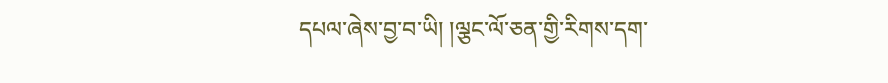དཔལ་ཞེས་བྱ་བ་ཡི། །ལྕང་ལོ་ཅན་གྱི་རིགས་དག་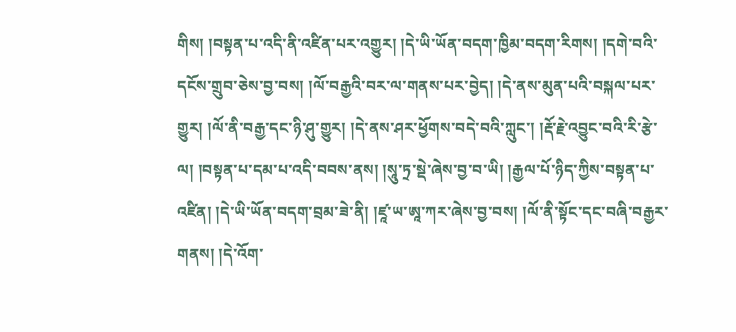གིས། །བསྟན་པ་འདི་ནི་འཛིན་པར་འགྱུར། །དེ་ཡི་ཡོན་བདག་ཁྱིམ་བདག་རིགས། །དགེ་བའི་དངོས་གྲུབ་ཅེས་བྱ་བས། །ལོ་བརྒྱའི་བར་ལ་གནས་པར་བྱེད། །དེ་ནས་མུན་པའི་བསྐལ་པར་གྱུར། །ལོ་ནི་བརྒྱ་དང་ཉི་ཤུ་གྱུར། །དེ་ནས་ཤར་ཕྱོགས་བདེ་བའི་ཀླུང་། །རྡོ་རྗེ་འབྱུང་བའི་རི་རྩེ་ལ། །བསྟན་པ་དམ་པ་འདི་བབས་ནས། །སཱུ་ཏྲ་སྡེ་ཞེས་བྱ་བ་ཡི། །རྒྱལ་པོ་ཉིད་ཀྱིས་བསྟན་པ་འཛིན། །དེ་ཡི་ཡོན་བདག་བྲམ་ཟེ་ནི། །ཛཱ་ཡ་ཨཱ་ཀར་ཞེས་བྱ་བས། །ལོ་ནི་སྟོང་དང་བཞི་བརྒྱར་གནས། །དེ་འོག་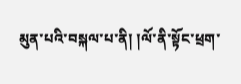མུན་པའི་བསྐལ་པ་ནི། །ལོ་ནི་སྟོང་ཕྲག་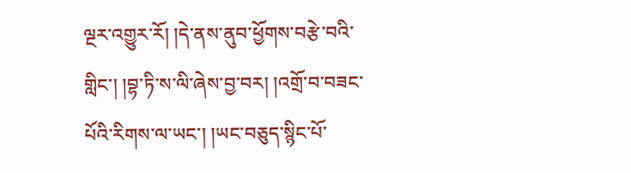ལྔར་འགྱུར་རོ། །དེ་ནས་ནུབ་ཕྱོགས་བརྩེ་བའི་གླིང་། །བྷ་ཏི་ས་ལི་ཞེས་བྱ་བར། །འགྲོ་བ་བཟང་པོའི་རིགས་ལ་ཡང་། །ཡང་བཅུད་སྙིང་པོ་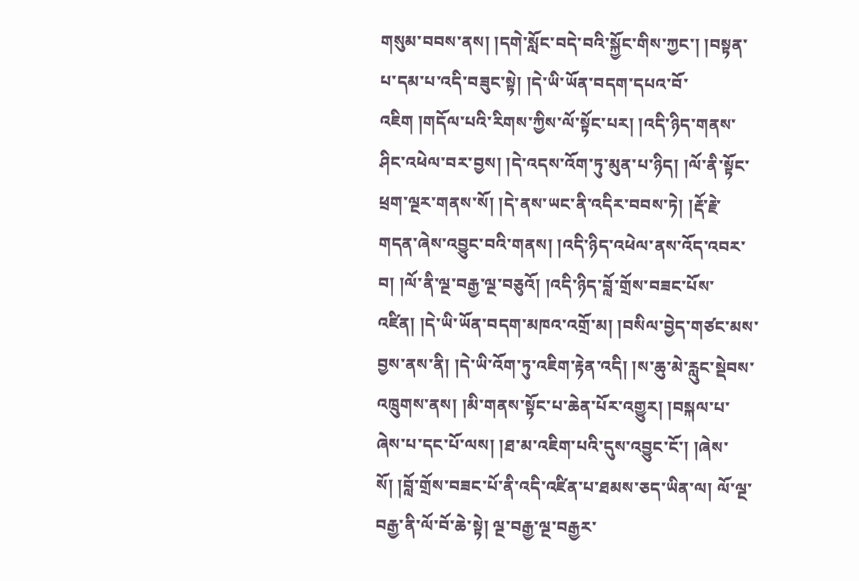གསུམ་བབས་ནས། །དགེ་སློང་བདེ་བའི་སྐྱོང་གིས་ཀྱང་། །བསྟན་པ་དམ་པ་འདི་བཟུང་སྟེ། །དེ་ཡི་ཡོན་བདག་དཔའ་བོ་འཇིག །གདོལ་པའི་རིགས་ཀྱིས་ལོ་སྟོང་པར། །འདི་ཉིད་གནས་ཤིང་འཕེལ་བར་བྱས། །དེ་འདས་འོག་ཏུ་མུན་པ་ཉིད། །ལོ་ནི་སྟོང་ཕྲག་ལྔར་གནས་སོ། །དེ་ནས་ཡང་ནི་འདིར་བབས་ཏེ། །རྡོ་རྗེ་གདན་ཞེས་འབྱུང་བའི་གནས། །འདི་ཉིད་འཕེལ་ནས་འོད་འབར་བ། །ལོ་ནི་ལྔ་བརྒྱ་ལྔ་བཅུའོ། །འདི་ཉིད་བློ་གྲོས་བཟང་པོས་འཛིན། །དེ་ཡི་ཡོན་བདག་མཁའ་འགྲོ་མ། །བསིལ་བྱེད་གཙང་མས་བྱས་ནས་ནི། །དེ་ཡི་འོག་ཏུ་འཇིག་རྟེན་འདི། །ས་ཆུ་མེ་རླུང་སྡེབས་འཁྲུགས་ནས། །མི་གནས་སྟོང་པ་ཆེན་པོར་འགྱུར། །བསྐལ་པ་ཞེས་པ་དང་པོ་ལས། །ཐ་མ་འཇིག་པའི་དུས་འབྱུང་ངོ་། །ཞེས་སོ། །བློ་གྲོས་བཟང་པོ་ནི་འདི་འཛིན་པ་ཐམས་ཅད་ཡིན་ལ། ལོ་ལྔ་བརྒྱ་ནི་ལོ་བོ་ཆེ་སྟེ། ལྔ་བརྒྱ་ལྔ་བརྒྱར་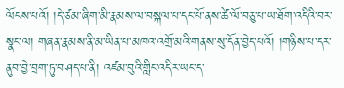ལོངས་པའོ། །དེ་ཙམ་ཞིག་མི་རྣམས་ལ་བསྐལ་པ་དང་པོ་ནས་ཚེ་ལོ་བཅུ་པ་ཡ་ཐོག་འདིའི་བར་སྣང་ལ། གཞན་རྣམས་ནི་མ་ཡིན་པ་མཁའ་འགྲོ་མའི་གནས་སུ་དོན་བྱེད་པའོ། །གཉིས་པ་དར་ནུབ་བྱེ་བྲག་ཏུ་བཤད་པ་ནི། འཛམ་བུའི་གླིང་འདིར་ཡང་ད་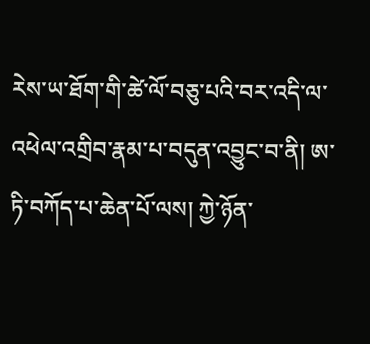རེས་ཡ་ཐོག་གི་ཚེ་ལོ་བཅུ་པའི་བར་འདི་ལ་འཕེལ་འགྲིབ་རྣམ་པ་བདུན་འབྱུང་བ་ནི། ཨ་ཏི་བཀོད་པ་ཆེན་པོ་ལས། ཀྱེ་ཉོན་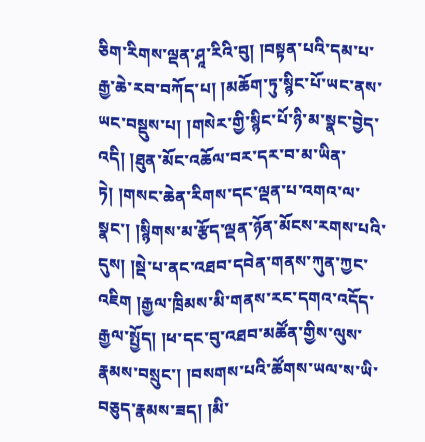ཅིག་རིགས་ལྡན་ཤཱ་རིའི་བུ། །བསྟན་པའི་དམ་པ་རྒྱ་ཆེ་རབ་བཀོད་པ། །མཆོག་ཏུ་སྙིང་པོ་ཡང་ནས་ཡང་བསྡུས་པ། །གསེར་གྱི་སྙིང་པོ་ཉི་མ་སྣང་བྱེད་འདི། །ཐུན་མོང་འཆོལ་བར་དར་བ་མ་ཡིན་ཏེ། །གསང་ཆེན་རིགས་དང་ལྡན་པ་འགའ་ལ་སྣང་། །སྙིགས་མ་རྩོད་ལྡན་ཉོན་མོངས་རགས་པའི་དུས། །སྡེ་པ་ནང་འཐབ་དབེན་གནས་ཀུན་ཀྱང་འཇིག །རྒྱལ་ཁྲིམས་མི་གནས་རང་དགའ་འདོད་རྒྱལ་སྤྱོད། །ཕ་དང་བུ་འཐབ་མཚོན་གྱིས་ལུས་རྣམས་བསྲུང་། །བསགས་པའི་ཚོགས་ཡལ་ས་ཡི་བཅུད་རྣམས་ཟད། །མི་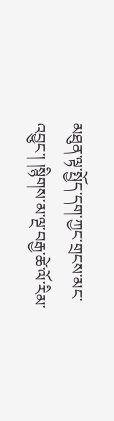མཐུན་ལྟ་སྤྱོད་དག་ཀྱང་གྲངས་མང་འབྱུང་། །སྙིགས་མ་ལྔ་བརྒྱ་ཚེ་ལོ་རིམ་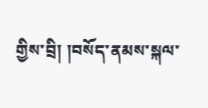གྱིས་བྲི། །བསོད་ནམས་སྐལ་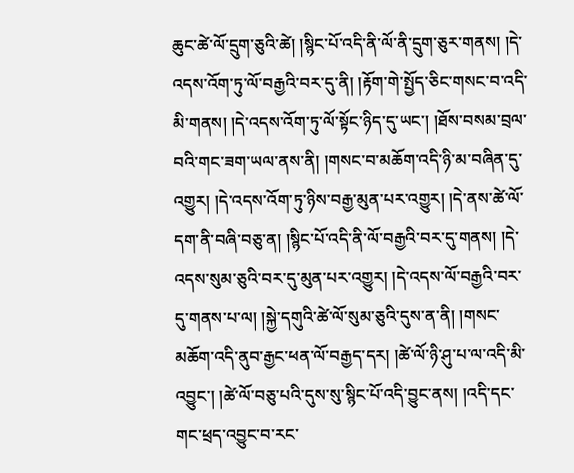ཆུང་ཚེ་ལོ་དྲུག་ཅུའི་ཚེ། །སྙིང་པོ་འདི་ནི་ལོ་ནི་དྲུག་ཅུར་གནས། །དེ་འདས་འོག་ཏུ་ལོ་བརྒྱའི་བར་དུ་ནི། །རྟོག་གེ་སྤྱོད་ཅིང་གསང་བ་འདི་མི་གནས། །དེ་འདས་འོག་ཏུ་ལོ་སྟོང་ཉིད་དུ་ཡང་། །ཐོས་བསམ་བྲལ་བའི་གང་ཟག་ཡལ་ནས་ནི། །གསང་བ་མཆོག་འདི་ཉི་མ་བཞིན་དུ་འགྱུར། །དེ་འདས་འོག་ཏུ་ཉིས་བརྒྱ་མུན་པར་འགྱུར། །དེ་ནས་ཚེ་ལོ་དག་ནི་བཞི་བཅུ་ན། །སྙིང་པོ་འདི་ནི་ལོ་བརྒྱའི་བར་དུ་གནས། །དེ་འདས་སུམ་ཅུའི་བར་དུ་མུན་པར་འགྱུར། །དེ་འདས་ལོ་བརྒྱའི་བར་དུ་གནས་པ་ལ། །སྐྱེ་དགུའི་ཚེ་ལོ་སུམ་ཅུའི་དུས་ན་ནི། །གསང་མཆོག་འདི་ནུབ་རྒྱང་ཕན་ལོ་བརྒྱད་དར། །ཚེ་ལོ་ཉི་ཤུ་པ་ལ་འདི་མི་འབྱུང་། །ཚེ་ལོ་བཅུ་པའི་དུས་སུ་སྙིང་པོ་འདི་བྱུང་ནས། །འདི་དང་གང་ཕྲད་འབྱུང་བ་རང་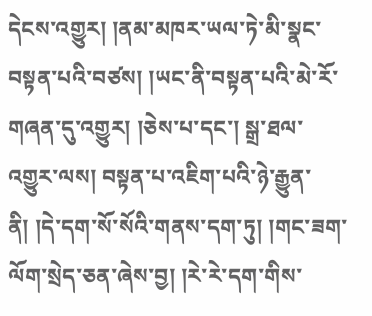དེངས་འགྱུར། །ནམ་མཁར་ཡལ་ཏེ་མི་སྣང་བསྟན་པའི་བཙས། །ཡང་ནི་བསྟན་པའི་མེ་རོ་གཞན་དུ་འགྱུར། །ཅེས་པ་དང་། སྒྲ་ཐལ་འགྱུར་ལས། བསྟན་པ་འཇིག་པའི་ཉེ་རྒྱུན་ནི། །དེ་དག་སོ་སོའི་གནས་དག་ཏུ། །གང་ཟག་ལོག་སྲེད་ཅན་ཞེས་བྱ། །རེ་རེ་དག་གིས་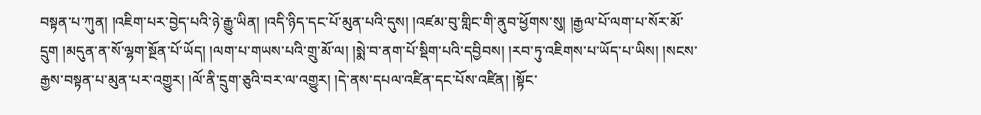བསྟན་པ་ཀུན། །འཇིག་པར་བྱེད་པའི་ཉེ་རྒྱུ་ཡིན། །འདི་ཉིད་དང་པོ་མུན་པའི་དུས། །འཛམ་བུ་གླིང་གི་ནུབ་ཕྱོགས་སུ། །རྒྱལ་པོ་ལག་པ་སོར་མོ་དྲུག །མདུན་ན་སོ་ལྷག་སྔོན་པོ་ཡོད། །ལག་པ་གཡས་པའི་གྲུ་མོ་ལ། །སྨེ་བ་ནག་པོ་སྡིག་པའི་དབྱིབས། །རབ་ཏུ་འཇིགས་པ་ཡོད་པ་ཡིས། །སངས་རྒྱས་བསྟན་པ་མུན་པར་འགྱུར། །ལོ་ནི་དྲུག་ཅུའི་བར་ལ་འགྱུར། །དེ་ནས་དཔལ་འཛིན་དང་པོས་འཛིན། །སྟོང་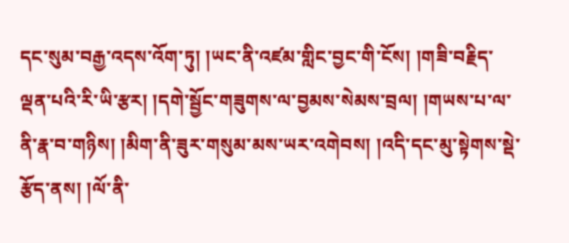དང་སུམ་བརྒྱ་འདས་འོག་ཏུ། །ཡང་ནི་འཛམ་གླིང་བྱང་གི་ངོས། །གཟི་བརྗིད་ལྡན་པའི་རི་ཡི་རྩར། །དགེ་སྦྱོང་གཟུགས་ལ་བྱམས་སེམས་བྲལ། །གཡས་པ་ལ་ནི་རྣ་བ་གཉིས། །མིག་ནི་ཟུར་གསུམ་མས་ཡར་འགེབས། །འདི་དང་མུ་སྟེགས་སྡེ་རྩོད་ནས། །ལོ་ནི་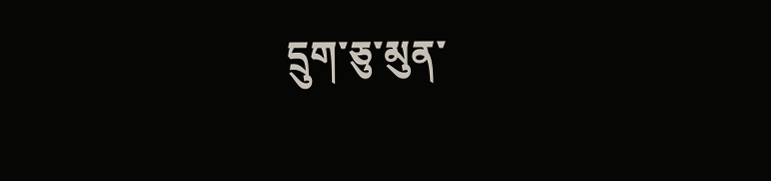དྲུག་ཅུ་མུན་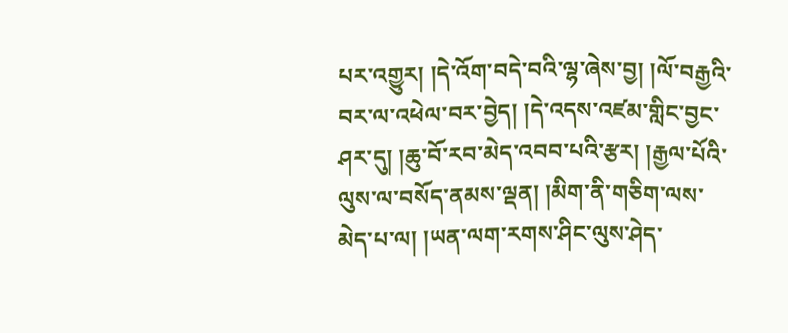པར་འགྱུར། །དེ་འོག་བདེ་བའི་ལྷ་ཞེས་བྱ། །ལོ་བརྒྱའི་བར་ལ་འཕེལ་བར་བྱེད། །དེ་འདས་འཛམ་གླིང་བྱང་ཤར་དུ། །ཆུ་བོ་རབ་མེད་འབབ་པའི་རྩར། །རྒྱལ་པོའི་ལུས་ལ་བསོད་ནམས་ལྡན། །མིག་ནི་གཅིག་ལས་མེད་པ་ལ། །ཡན་ལག་རགས་ཤིང་ལུས་ཤེད་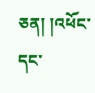ཅན། །འཕོང་དང་